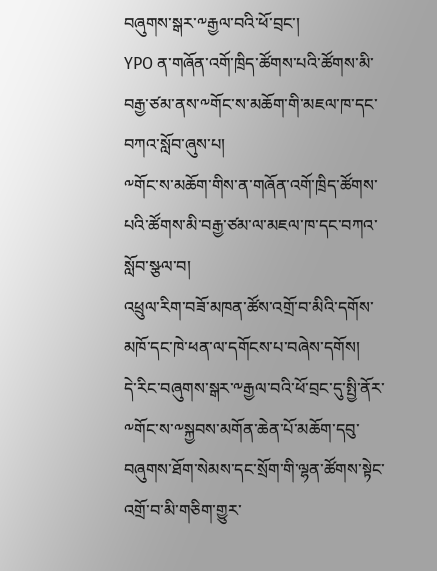བཞུགས་སྒར་༸རྒྱལ་བའི་ཕོ་བྲང་།
YPO ན་གཞོན་འགོ་ཁྲིད་ཚོགས་པའི་ཚོགས་མི་བརྒྱ་ཙམ་ནས་༸གོང་ས་མཆོག་གི་མཇལ་ཁ་དང་བཀའ་སློབ་ཞུས་པ།
༸གོང་ས་མཆོག་གིས་ན་གཞོན་འགོ་ཁྲིད་ཚོགས་པའི་ཚོགས་མི་བརྒྱ་ཙམ་ལ་མཇལ་ཁ་དང་བཀའ་སློབ་སྩལ་བ།
འཕྲུལ་རིག་བཟོ་མཁན་ཚོས་འགྲོ་བ་མིའི་དགོས་མཁོ་དང་ཁེ་ཕན་ལ་དགོངས་པ་བཞེས་དགོས།
དེ་རིང་བཞུགས་སྒར་༸རྒྱལ་བའི་ཕོ་བྲང་དུ་སྤྱི་ནོར་༸གོང་ས་༸སྐྱབས་མགོན་ཆེན་པོ་མཆོག་དབུ་བཞུགས་ཐོག་སེམས་དང་སྲོག་གི་ལྷན་ཚོགས་སྟེང་འགྲོ་བ་མི་གཅིག་གྱུར་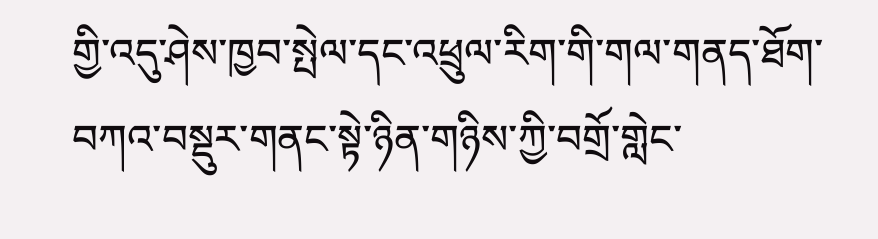གྱི་འདུ་ཤེས་ཁྱབ་སྤེལ་དང་འཕྲུལ་རིག་གི་གལ་གནད་ཐོག་བཀའ་བསྡུར་གནང་སྟེ་ཉིན་གཉིས་ཀྱི་བགྲོ་གླེང་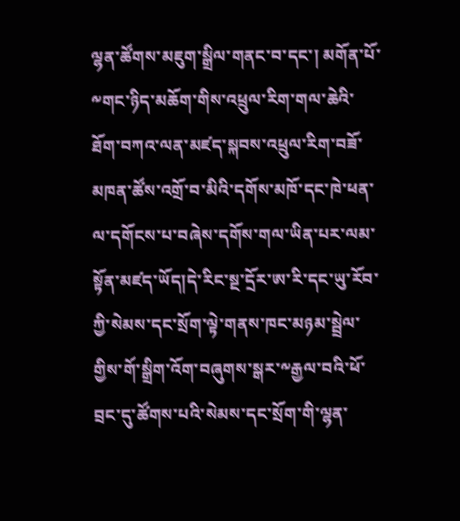ལྷན་ཚོགས་མཇུག་སྒྲིལ་གནང་བ་དང་། མགོན་པོ་༸གང་ཉིད་མཆོག་གིས་འཕྲུལ་རིག་གལ་ཆེའི་ཐོག་བཀའ་ལན་མཛད་སྐབས་འཕྲུལ་རིག་བཟོ་མཁན་ཚོས་འགྲོ་བ་མིའི་དགོས་མཁོ་དང་ཁེ་ཕན་ལ་དགོངས་པ་བཞེས་དགོས་གལ་ཡིན་པར་ལམ་སྟོན་མཛད་ཡོད།དེ་རིང་སྔ་དྲོར་ཨ་རི་དང་ཡུ་རོབ་ཀྱི་སེམས་དང་སྲོག་ལྟེ་གནས་ཁང་མཉམ་སྦྲེལ་གྱིས་གོ་སྒྲིག་འོག་བཞུགས་སྒར་༸རྒྱལ་བའི་ཕོ་བྲང་དུ་ཚོགས་པའི་སེམས་དང་སྲོག་གི་ལྷན་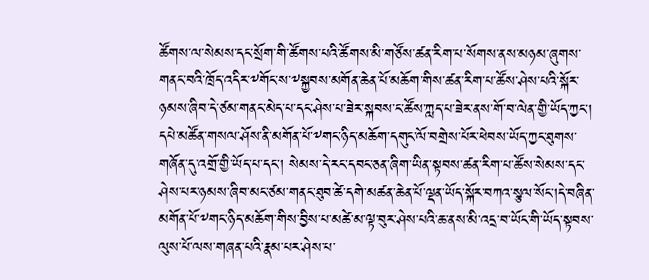ཚོགས་ལ་སེམས་དང་སྲོག་གི་ཚོགས་པའི་ཚོགས་མི་གཙོས་ཚན་རིག་པ་སོགས་ནས་མཉམ་ཞུགས་གནང་བའི་ཁྲོད་འདིར་༸གོང་ས་༸སྐྱབས་མགོན་ཆེན་པོ་མཆོག་གིས་ཚན་རིག་པ་ཚོས་ཤེས་པའི་སྐོར་ཉམས་ཞིབ་དེ་ཙམ་གནང་མེད་པ་དང་ཤེས་པ་ཟེར་སྐབས་ང་ཚོས་ཀླད་པ་ཟེར་ནས་གོ་བ་ལེན་གྱི་ཡོད་ཀྱང་། དཔེ་མཚོན་གསལ་ཤོས་ནི་མགོན་པོ་༸གང་ཉིད་མཆོག་དགུང་ལོ་བགྲེས་པོར་ཕེབས་ཡོད་ཀྱང་ཐུགས་གཞོན་དུ་འགྲོ་གྱི་ཡོད་པ་དང་། སེམས་དེ་རང་དབང་ཅན་ཞིག་ཡིན་སྟབས་ཚན་རིག་པ་ཚོས་སེམས་དང་ཤེས་པར་ཉམས་ཞིབ་མང་ཙམ་གནང་ཐུབ་ཚེ་དགེ་མཚན་ཆེན་པོ་ལྡན་ཡོད་སྐོར་བཀའ་སྩལ་སོང་།དེ་བཞིན་མགོན་པོ་༸གང་ཉིད་མཆོག་གིས་བྱིས་པ་མཚེ་མ་ལྟ་བུར་ཤེས་པའི་ཆ་ནས་མི་འདྲ་བ་ཡོང་གི་ཡོད་སྟབས་ལུས་པོ་ལས་གཞན་པའི་རྣམ་པར་ཤེས་པ་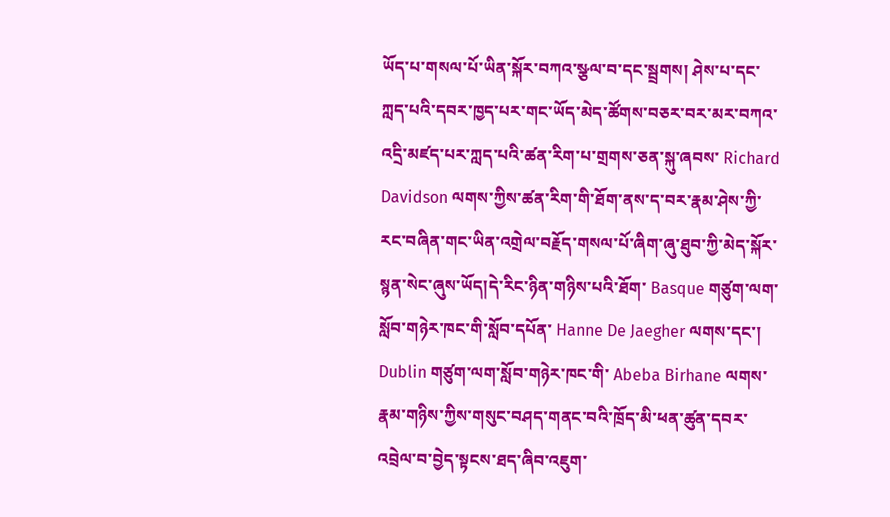ཡོད་པ་གསལ་པོ་ཡིན་སྐོར་བཀའ་སྩལ་བ་དང་སྦྲགས། ཤེས་པ་དང་ཀླད་པའི་དབར་ཁྱད་པར་གང་ཡོད་མེད་ཚོགས་བཅར་བར་མར་བཀའ་འདྲི་མཛད་པར་ཀླད་པའི་ཚན་རིག་པ་གྲགས་ཅན་སྐུ་ཞབས་ Richard Davidson ལགས་ཀྱིས་ཚན་རིག་གི་ཐོག་ནས་ད་བར་རྣམ་ཤེས་ཀྱི་རང་བཞིན་གང་ཡིན་འགྲེལ་བརྗོད་གསལ་པོ་ཞིག་ཞུ་ཐུབ་ཀྱི་མེད་སྐོར་སྙན་སེང་ཞུས་ཡོད།དེ་རིང་ཉིན་གཉིས་པའི་ཐོག་ Basque གཙུག་ལག་སློབ་གཉེར་ཁང་གི་སློབ་དཔོན་ Hanne De Jaegher ལགས་དང་། Dublin གཙུག་ལག་སློབ་གཉེར་ཁང་གི་ Abeba Birhane ལགས་རྣམ་གཉིས་ཀྱིས་གསུང་བཤད་གནང་བའི་ཁྲོད་མི་ཕན་ཚུན་དབར་འབྲེལ་བ་བྱེད་སྟངས་ཐད་ཞིབ་འཇུག་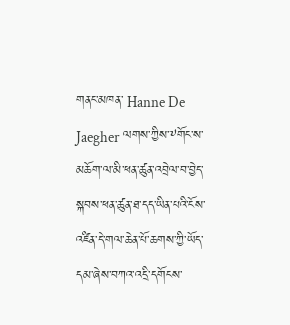གནང་མཁན་ Hanne De Jaegher ལགས་ཀྱིས་༸གོང་ས་མཆོག་ལ་མི་ཕན་ཚུན་འབྲེལ་བ་བྱེད་སྐབས་ཕན་ཚུན་ཐ་དད་ཡིན་པའི་ངོས་འཛིན་དེ་གལ་ཆེན་པོ་ཆགས་ཀྱི་ཡོད་དམ་ཞེས་བཀའ་འདྲི་དགོངས་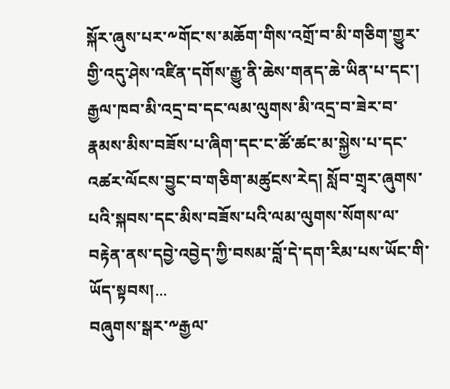སྐོར་ཞུས་པར་༸གོང་ས་མཆོག་གིས་འགྲོ་བ་མི་གཅིག་གྱུར་གྱི་འདུ་ཤེས་འཛིན་དགོས་རྒྱུ་ནི་ཆེས་གནད་ཆེ་ཡིན་པ་དང་། རྒྱལ་ཁབ་མི་འདྲ་བ་དང་ལམ་ལུགས་མི་འདྲ་བ་ཟེར་བ་རྣམས་མིས་བཟོས་པ་ཞིག་དང་ང་ཚོ་ཚང་མ་སྐྱེས་པ་དང་འཚར་ལོངས་བྱུང་བ་གཅིག་མཚུངས་རེད། སློབ་གྲྭར་ཞུགས་པའི་སྐབས་དང་མིས་བཟོས་པའི་ལམ་ལུགས་སོགས་ལ་བརྟེན་ནས་དབྱེ་འབྱེད་ཀྱི་བསམ་བློ་དེ་དག་རིམ་པས་ཡོང་གི་ཡོད་སྟབས།...
བཞུགས་སྒར་༸རྒྱལ་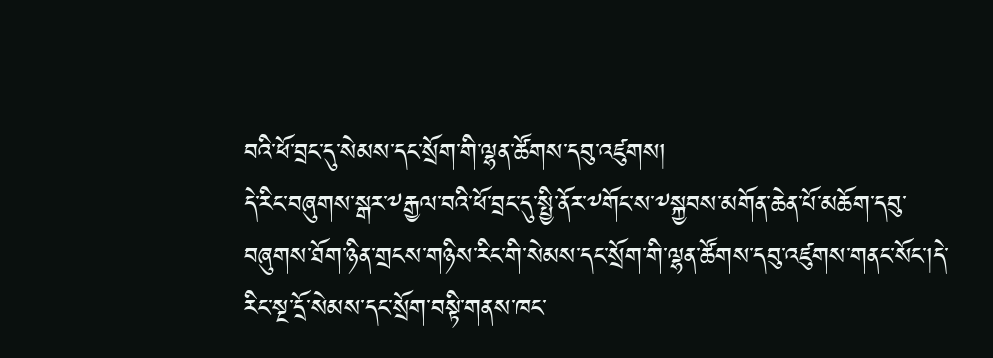བའི་ཕོ་བྲང་དུ་སེམས་དང་སྲོག་གི་ལྷན་ཚོགས་དབུ་འཛུགས།
དེ་རིང་བཞུགས་སྒར་༸རྒྱལ་བའི་ཕོ་བྲང་དུ་སྤྱི་ནོར་༸གོང་ས་༸སྐྱབས་མགོན་ཆེན་པོ་མཆོག་དབུ་བཞུགས་ཐོག་ཉིན་གྲངས་གཉིས་རིང་གི་སེམས་དང་སྲོག་གི་ལྷན་ཚོགས་དབུ་འཛུགས་གནང་སོང་།དེ་རིང་སྔ་དྲོ་སེམས་དང་སྲོག་བསྟི་གནས་ཁང་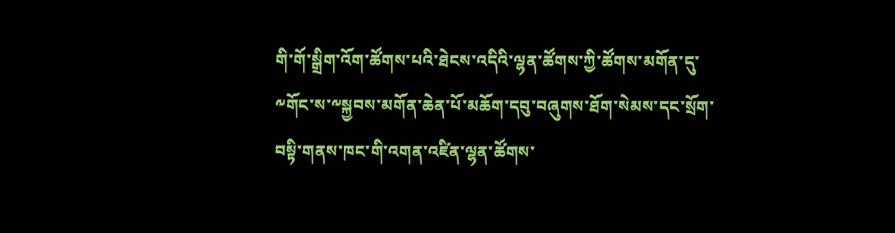གི་གོ་སྒྲིག་འོག་ཚོགས་པའི་ཐེངས་འདིའི་ལྷན་ཚོགས་ཀྱི་ཚོགས་མགོན་དུ་༸གོང་ས་༸སྐྱབས་མགོན་ཆེན་པོ་མཆོག་དབུ་བཞུགས་ཐོག་སེམས་དང་སྲོག་བསྟི་གནས་ཁང་གི་འགན་འཛིན་ལྷན་ཚོགས་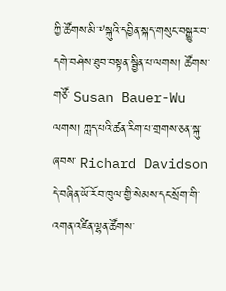ཀྱི་ཚོགས་མི་༸སྐུའི་དབྱིན་སྐད་གསུང་བསྒྱུར་བ་དགེ་བཤེས་ཐུབ་བསྟན་སྦྱིན་པ་ལགས། ཚོགས་གཙོ་ Susan Bauer-Wu  ལགས། ཀླད་པའི་ཚན་རིག་པ་གྲགས་ཅན་སྐུ་ཞབས་ Richard Davidson དེ་བཞིན་ཡོ་རོབ་ཁུལ་གྱི་སེམས་དང་སྲོག་གི་འགན་འཛིན་ལྷན་ཚོགས་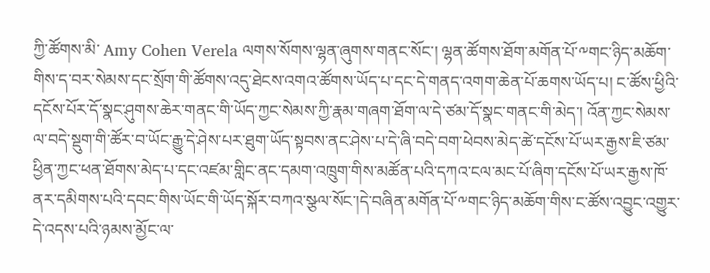ཀྱི་ཚོགས་མི་ Amy Cohen Verela ལགས་སོགས་ལྷན་ཞུགས་གནང་སོང་། ལྷན་ཚོགས་ཐོག་མགོན་པོ་༸གང་ཉིད་མཆོག་གིས་ད་བར་སེམས་དང་སྲོག་གི་ཚོགས་འདུ་ཐེངས་འགའ་ཚོགས་ཡོད་པ་དང་དེ་གནད་འགག་ཆེན་པོ་ཆགས་ཡོད་པ། ང་ཚོས་ཕྱིའི་དངོས་པོར་དོ་སྣང་ཤུགས་ཆེར་གནང་གི་ཡོད་ཀྱང་སེམས་ཀྱི་རྣམ་གཞག་ཐོག་ལ་དེ་ཙམ་དོ་སྣང་གནང་གི་མེད་། འོན་ཀྱང་སེམས་ལ་བདེ་སྡུག་གི་ཚོར་བ་ཡོང་རྒྱུ་དེ་ཤེས་པར་ཐུག་ཡོད་སྟབས་ནང་ཤེས་པ་དེ་ཞི་བདེ་བག་ཕེབས་མེད་ཚེ་དངོས་པོ་ཡར་རྒྱས་ཇི་ཙམ་ཕྱིན་ཀྱང་ཕན་ཐོགས་མེད་པ་དང་འཛམ་གླིང་ནང་དམག་འཁྲུག་གིས་མཚོན་པའི་དཀའ་ངལ་མང་པོ་ཞིག་དངོས་པོ་ཡར་རྒྱས་ཁོ་ནར་དམིགས་པའི་དབང་གིས་ཡོང་གི་ཡོད་སྐོར་བཀའ་སྩལ་སོང་།དེ་བཞིན་མགོན་པོ་༸གང་ཉིད་མཆོག་གིས་ང་ཚོས་འབྱུང་འགྱུར་དེ་འདས་པའི་ཉམས་མྱོང་ལ་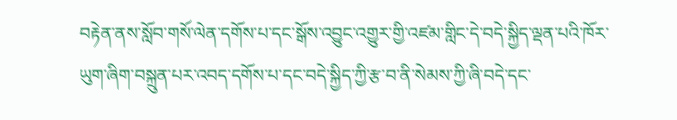བརྟེན་ནས་སློབ་གསོ་ལེན་དགོས་པ་དང་སྒོས་འབྱུང་འགྱུར་གྱི་འཛམ་གླིང་དེ་བདེ་སྐྱིད་ལྡན་པའི་ཁོར་ཡུག་ཞིག་བསྐྲུན་པར་འབད་དགོས་པ་དང་བདེ་སྐྱིད་ཀྱི་རྩ་བ་ནི་སེམས་ཀྱི་ཞི་བདེ་དང་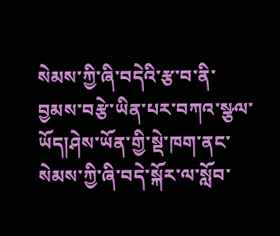སེམས་ཀྱི་ཞི་བདེའི་རྩ་བ་ནི་བྱམས་བརྩེ་ཡིན་པར་བཀའ་སྩལ་ཡོད།ཤེས་ཡོན་གྱི་སྡེ་ཁག་ནང་སེམས་ཀྱི་ཞི་བདེ་སྐོར་ལ་སློབ་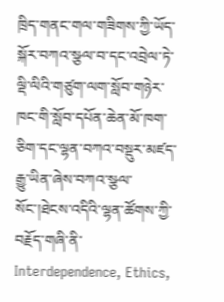ཁྲིད་གནང་གལ་གཟིགས་ཀྱི་ཡོད་སྐོར་བཀའ་སྩལ་བ་དང་འབྲེལ་ཏེ་ལྡི་ལིའི་གཙུག་ལག་སློབ་གཉེར་ཁང་གི་སློབ་དཔོན་ཆེན་མོ་ཁག་ཅིག་དང་ལྷན་བཀའ་བསྡུར་མཛད་རྒྱུ་ཡིན་ཞེས་བཀའ་སྩལ་སོང་།ཐེངས་འདིའི་ལྷན་ཚོགས་ཀྱི་བརྗོད་གཞི་ནི་ Interdependence, Ethics,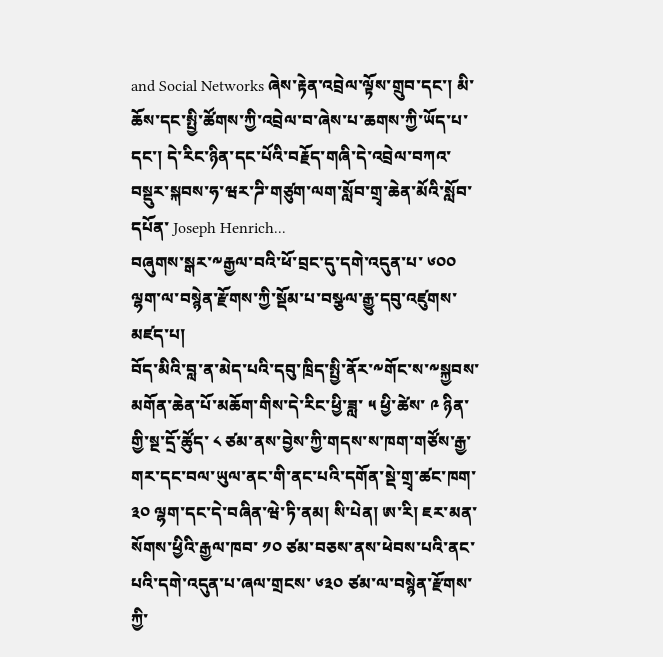and Social Networks ཞེས་རྟེན་འབྲེལ་ལྟོས་གྲུབ་དང་། མི་ཆོས་དང་སྤྱི་ཚོགས་ཀྱི་འབྲེལ་བ་ཞེས་པ་ཆགས་ཀྱི་ཡོད་པ་དང་། དེ་རིང་ཉིན་དང་པོའི་བརྗོད་གཞི་དེ་འབྲེལ་བཀའ་བསྡུར་སྐབས་ཧ་ཝར་ཌི་གཙུག་ལག་སློབ་གྲྭ་ཆེན་མོའི་སློབ་དཔོན་ Joseph Henrich...
བཞུགས་སྒར་༸རྒྱལ་བའི་ཕོ་བྲང་དུ་དགེ་འདུན་པ་ ༦༠༠ ལྷག་ལ་བསྙེན་རྫོགས་ཀྱི་སྡོམ་པ་བསྩལ་རྒྱུ་དབུ་འཛུགས་མཛད་པ།
བོད་མིའི་བླ་ན་མེད་པའི་དབུ་ཁྲིད་སྤྱི་ནོར་༸གོང་ས་༸སྐྱབས་མགོན་ཆེན་པོ་མཆོག་གིས་དེ་རིང་ཕྱི་ཟླ་ ༥ ཕྱི་ཚེས་ ༩ ཉིན་གྱི་སྔ་དྲོ་ཚོུད་ ༨ ཙམ་ནས་བྱེས་ཀྱི་གདས་ས་ཁག་གཙོས་རྒྱ་གར་དང་བལ་ཡུལ་ནང་གི་ནང་པའི་དགོན་སྡེ་གྲྭ་ཚང་ཁག་ ༣༠ ལྷག་དང་དེ་བཞིན་ཝེ་ཏི་ནམ། སི་པེན། ཨ་རི། ཇར་མན་སོགས་ཕྱིའི་རྒྱལ་ཁབ་ ༡༠ ཙམ་བཅས་ནས་ཕེབས་པའི་ནང་པའི་དགེ་འདུན་པ་ཞལ་གྲངས་ ༦༣༠ ཙམ་ལ་བསྙེན་རྫོགས་ཀྱི་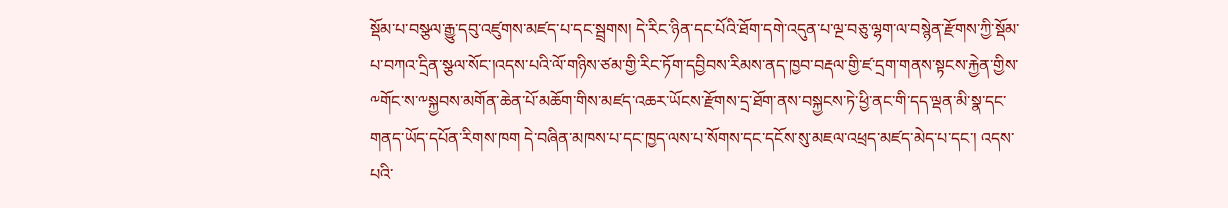སྡོམ་པ་བསྩལ་རྒྱུ་དབུ་འཛུགས་མཛད་པ་དང་སྦྲགས། དེ་རིང་ཉིན་དང་པོའི་ཐོག་དགེ་འདུན་པ་ལྔ་བཅུ་ལྷག་ལ་བསྙེན་རྫོགས་ཀྱི་སྡོམ་པ་བཀའ་དྲིན་སྩལ་སོང་།འདས་པའི་ལོ་གཉིས་ཙམ་གྱི་རིང་ཏོག་དབྱིབས་རིམས་ནད་ཁྱབ་བརྡལ་གྱི་ཛ་དྲག་གནས་སྟངས་རྐྱེན་གྱིས་༸གོང་ས་༸སྐྱབས་མགོན་ཆེན་པོ་མཆོག་གིས་མཛད་འཆར་ཡོངས་རྫོགས་དྲ་ཐོག་ནས་བསྐྱངས་ཏེ་ཕྱི་ནང་གི་དད་ལྡན་མི་སྣ་དང་གནད་ཡོད་དཔོན་རིགས་ཁག དེ་བཞིན་མཁས་པ་དང་ཁྱད་ལས་པ་སོགས་དང་དངོས་སུ་མཇལ་འཕྲད་མཛད་མེད་པ་དང་། འདས་པའི་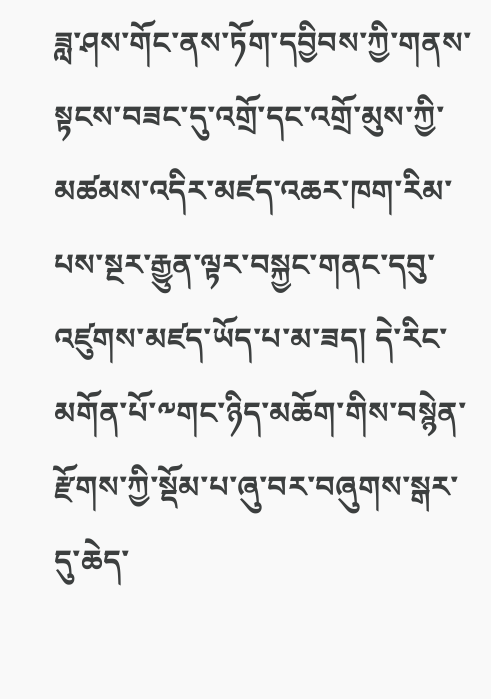ཟླ་ཤས་གོང་ནས་ཏོག་དབྱིབས་ཀྱི་གནས་སྟངས་བཟང་དུ་འགྲོ་དང་འགྲོ་མུས་ཀྱི་མཚམས་འདིར་མཛད་འཆར་ཁག་རིམ་པས་སྔར་རྒྱུན་ལྟར་བསྐྱང་གནང་དབུ་འཛུགས་མཛད་ཡོད་པ་མ་ཟད། དེ་རིང་མགོན་པོ་༸གང་ཉིད་མཆོག་གིས་བསྙེན་རྫོགས་ཀྱི་སྡོམ་པ་ཞུ་བར་བཞུགས་སྒར་དུ་ཆེད་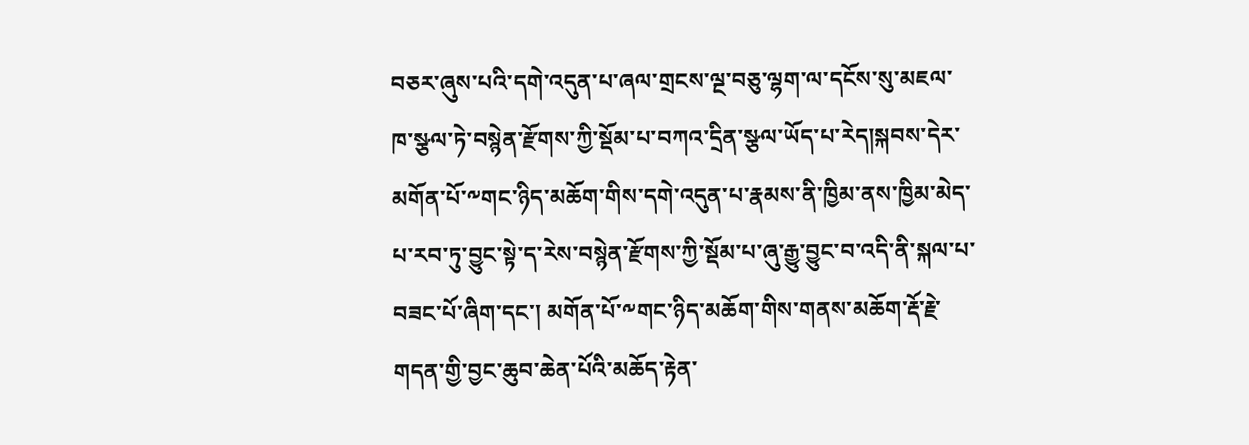བཅར་ཞུས་པའི་དགེ་འདུན་པ་ཞལ་གྲངས་ལྔ་བཅུ་ལྷག་ལ་དངོས་སུ་མཇལ་ཁ་སྩལ་ཏེ་བསྙེན་རྫོགས་ཀྱི་སྡོམ་པ་བཀའ་དྲིན་སྩལ་ཡོད་པ་རེད།སྐབས་དེར་མགོན་པོ་༸གང་ཉིད་མཆོག་གིས་དགེ་འདུན་པ་རྣམས་ནི་ཁྱིམ་ནས་ཁྱིམ་མེད་པ་རབ་ཏུ་བྱུང་སྟེ་ད་རེས་བསྙེན་རྫོགས་ཀྱི་སྡོམ་པ་ཞུ་རྒྱུ་བྱུང་བ་འདི་ནི་སྐལ་པ་བཟང་པོ་ཞིག་དང་། མགོན་པོ་༸གང་ཉིད་མཆོག་གིས་གནས་མཆོག་རྡོ་རྗེ་གདན་གྱི་བྱང་ཆུབ་ཆེན་པོའི་མཆོད་རྟེན་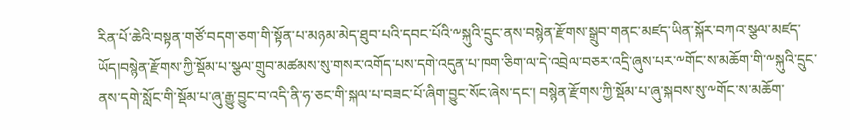རིན་པོ་ཆེའི་བསྟན་གཙོ་བདག་ཅག་གི་སྟོན་པ་མཉམ་མེད་ཐུབ་པའི་དབང་པོའི་༸སྐུའི་དྲུང་ནས་བསྙེན་རྫོགས་སྒྲུབ་གནང་མཛད་ཡིན་སྐོར་བཀའ་སྩལ་མཛད་ཡོད།བསྙེན་རྫོགས་ཀྱི་སྡོམ་པ་སྩལ་གྲུབ་མཚམས་སུ་གསར་འགོད་པས་དགེ་འདུན་པ་ཁག་ཅིག་ལ་དེ་འབྲེལ་བཅར་འདྲི་ཞུས་པར་༸གོང་ས་མཆོག་གི་༸སྐུའི་དྲུང་ནས་དགེ་སློང་གི་སྡོམ་པ་ཞུ་རྒྱུ་བྱུང་བ་འདི་ནི་ཧ་ཅང་གི་སྐལ་པ་བཟང་པོ་ཞིག་བྱུང་སོང་ཞེས་དང་། བསྙེན་རྫོགས་ཀྱི་སྡོམ་པ་ཞུ་སྐབས་སུ་༸གོང་ས་མཆོག་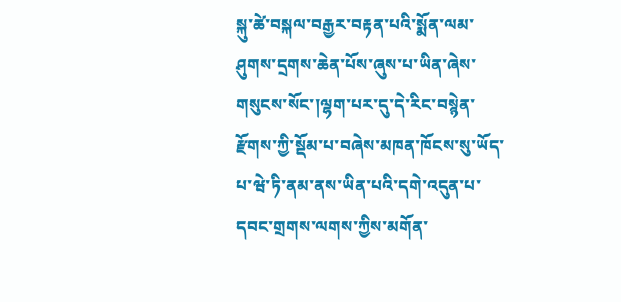སྐུ་ཚེ་བསྐལ་བརྒྱར་བརྟན་པའི་སྨོན་ལམ་ཤུགས་དྲགས་ཆེན་པོས་ཞུས་པ་ཡིན་ཞེས་གསུངས་སོང་།ལྷག་པར་དུ་དེ་རིང་བསྙེན་རྫོགས་ཀྱི་སྡོམ་པ་བཞེས་མཁན་ཁོངས་སུ་ཡོད་པ་ཝེ་ཏི་ནམ་ནས་ཡིན་པའི་དགེ་འདུན་པ་དབང་གྲགས་ལགས་ཀྱིས་མགོན་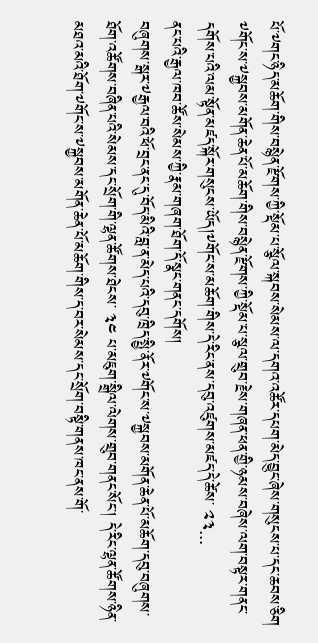པོ་༸གང་ཉིད་མཆོག་གིས་བསྙེན་རྫོགས་ཀྱི་སྡོམ་པ་སྩོལ་སྐབས་སེམས་ལ་དགའ་འཚོར་དཔག་མེད་བྱུང་ཞེས་གསུངས་པ་དང་ཆབས་ཅིག ༸གོང་ས་༸སྐྱབས་མགོན་ཆེན་པོ་མཆོག་གིས་བསྙེན་རྫོགས་ཀྱི་སྡོམ་པ་སྩལ་གྲུབ་རྗེས་གཞན་ཕན་གྱི་ཉམས་བཞེས་ལག་བསྟར་གནང་དགོས་པའི་ལམ་སྟོན་མཛད་སྐོར་གསུངས་ཡོད།༸གོང་ས་མཆོག་གིས་དེ་རིང་ནས་དབུ་འཛུགས་མཛད་དེ་ཚེས་ ༢༣...
ནང་པའི་རྒྱལ་ཁབ་ཚོས་སེམས་ཀྱི་རྣམ་གཞག་ཐོག་དོ་སྣང་གནང་དགོས།
བཞུགས་སྒར་༸རྒྱལ་བའི་ཕོ་བྲང་ནང་དུ་བོད་མིའི་བླ་ན་མེད་པའི་དབུ་ཁྲིད་སྤྱི་ནོར་༸གོང་ས་༸སྐྱབས་མགོན་ཆེན་པོ་མཆོག་དབུ་བཞུགས་ཐོག་འཚོགས་བཞིན་པའི་སེམས་དང་སྲོག་གི་ལྷན་ཚོགས་ཐེངས་ ༣༤ པ་མཇུག་སྒྲིལ་ལེགས་གྲུབ་གནང་སོང་། དེ་རིང་ལྷན་ཚོགས་ཉིན་མཐའ་མའི་ཐོག་༸གོང་ས་༸སྐྱབས་མགོན་ཆེན་པོ་མཆོག་གིས་ད་བར་སེམས་དང་སྲོག་བསྟི་གནས་ཁང་ནས་གོ་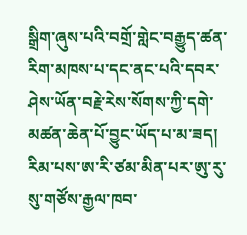སྒྲིག་ཞུས་པའི་བགྲོ་གླེང་བརྒྱུད་ཚན་རིག་མཁས་པ་དང་ནང་པའི་དབར་ཤེས་ཡོན་བརྗེ་རེས་སོགས་ཀྱི་དགེ་མཚན་ཆེན་པོ་བྱུང་ཡོད་པ་མ་ཟད། རིམ་པས་ཨ་རི་ཙམ་མིན་པར་ཨུ་རུ་སུ་གཙོས་རྒྱལ་ཁབ་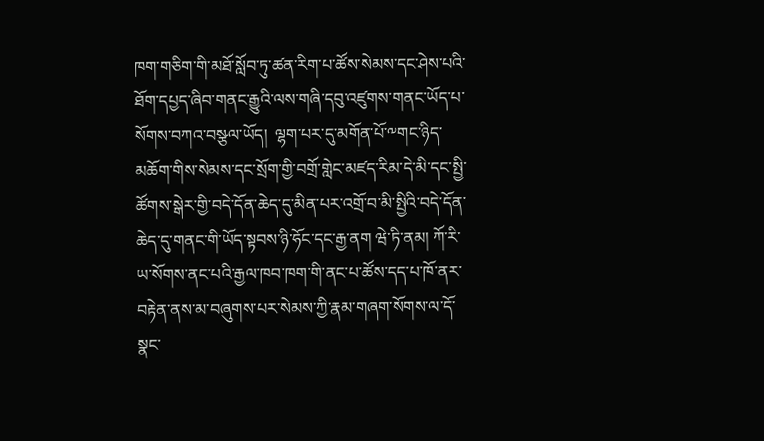ཁག་གཅིག་གི་མཐོ་སློབ་ཏུ་ཚན་རིག་པ་ཚོས་སེམས་དང་ཤེས་པའི་ཐོག་དཔྱད་ཞིབ་གནང་རྒྱུའི་ལས་གཞི་དབུ་འཛུགས་གནང་ཡོད་པ་སོགས་བཀའ་བསྩལ་ཡོད།  ལྷག་པར་དུ་མགོན་པོ་༸གང་ཉིད་མཆོག་གིས་སེམས་དང་སྲོག་གྱི་བགྲོ་གླེང་མཛད་རིམ་དེ་མི་དང་སྤྱི་ཚོགས་སྒེར་གྱི་བདེ་དོན་ཆེད་དུ་མིན་པར་འགྲོ་བ་མི་སྤྱིའི་བདེ་དོན་ཆེད་དུ་གནང་གི་ཡོད་སྟབས་ཉི་ཧོང་དང་རྒྱ་ནག ཝེ་ཏི་ནམ། ཀོ་རི་ཡ་སོགས་ནང་པའི་རྒྱལ་ཁབ་ཁག་གི་ནང་པ་ཚོས་དད་པ་ཁོ་ནར་བརྟེན་ནས་མ་བཞུགས་པར་སེམས་ཀྱི་རྣམ་གཞག་སོགས་ལ་དོ་སྣང་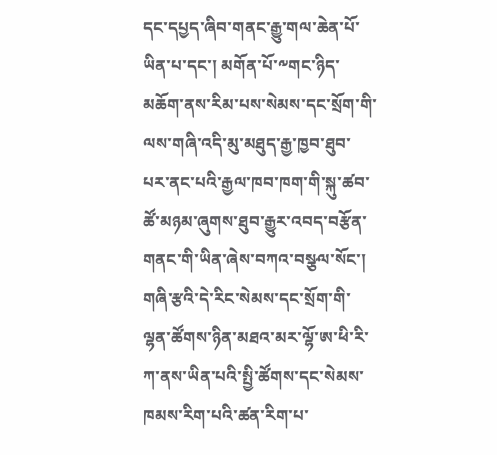དང་དཔྱད་ཞིབ་གནང་རྒྱུ་གལ་ཆེན་པོ་ཡིན་པ་དང་། མགོན་པོ་༸གང་ཉིད་མཆོག་ནས་རིམ་པས་སེམས་དང་སྲོག་གི་ལས་གཞི་འདི་མུ་མཐུད་རྒྱ་ཁྱབ་ཐུབ་པར་ནང་པའི་རྒྱལ་ཁབ་ཁག་གི་སྐུ་ཚབ་ཚོ་མཉམ་ཞུགས་ཐུབ་རྒྱུར་འབད་བརྩོན་གནང་གི་ཡིན་ཞེས་བཀའ་བསྩལ་སོང་། གཞི་རྩའི་དེ་རིང་སེམས་དང་སྲོག་གི་ལྷན་ཚོགས་ཉིན་མཐའ་མར་ལྷོ་ཨ་ཕི་རི་ཀ་ནས་ཡིན་པའི་སྤྱི་ཚོགས་དང་སེམས་ཁམས་རིག་པའི་ཚན་རིག་པ་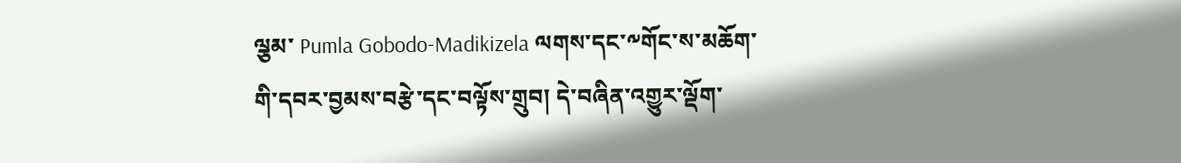ལྕམ་ Pumla Gobodo-Madikizela ལགས་དང་༸གོང་ས་མཆོག་གི་དབར་བྱམས་བརྩེ་དང་བལྟོས་གྲུབ། དེ་བཞིན་འགྱུར་ལྡོག་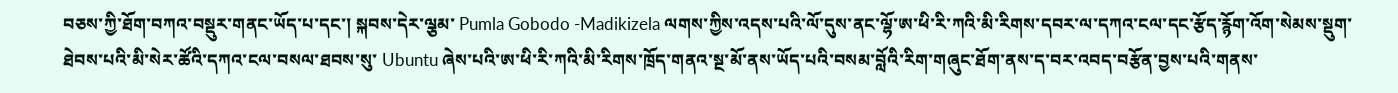བཅས་ཀྱི་ཐོག་བཀའ་བསྡུར་གནང་ཡོད་པ་དང་། སྐབས་དེར་ལྕམ་ Pumla Gobodo -Madikizela ལགས་ཀྱིས་འདས་པའི་ལོ་དུས་ནང་ལྷོ་ཨ་ཕི་རི་ཀའི་མི་རིགས་དབར་ལ་དཀའ་ངལ་དང་རྩོད་རྙོག་འོག་སེམས་སྡུག་ཐེབས་པའི་མི་སེར་ཚོའི་དཀའ་ངལ་བསལ་ཐབས་སུ་ Ubuntu ཞེས་པའི་ཨ་ཕི་རི་ཀའི་མི་རིགས་ཁྲོད་གནའ་སྔ་མོ་ནས་ཡོད་པའི་བསམ་བློའི་རིག་གཞུང་ཐོག་ནས་ད་བར་འབད་བརྩོན་བྱས་པའི་གནས་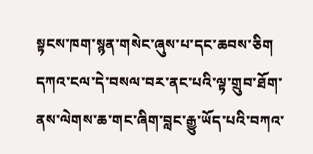སྟངས་ཁག་སྙན་གསེང་ཞུས་པ་དང་ཆབས་ཅིག དཀའ་ངལ་དེ་བསལ་བར་ནང་པའི་ལྟ་གྲུབ་ཐོག་ནས་ལེགས་ཆ་གང་ཞིག་བླང་རྒྱུ་ཡོད་པའི་བཀའ་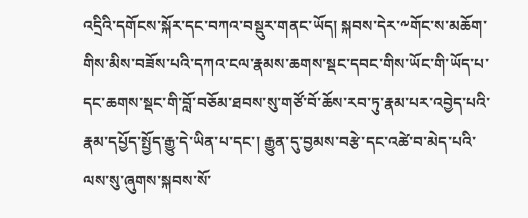འདྲིའི་དགོངས་སྐོར་དང་བཀའ་བསྡུར་གནང་ཡོད། སྐབས་དེར་༸གོང་ས་མཆོག་གིས་མིས་བཟོས་པའི་དཀའ་ངལ་རྣམས་ཆགས་སྡང་དབང་གིས་ཡོང་གི་ཡོད་པ་དང་ཆགས་སྡང་གི་བློ་བཅོམ་ཐབས་སུ་གཙོ་བོ་ཆོས་རབ་ཏུ་རྣམ་པར་འབྱེད་པའི་རྣམ་དཔྱོད་སྤྱོད་རྒྱུ་དེ་ཡིན་པ་དང་། རྒྱུན་དུ་བྱམས་བརྩེ་དང་འཚེ་བ་མེད་པའི་ལས་སུ་ཞུགས་སྐབས་སོ་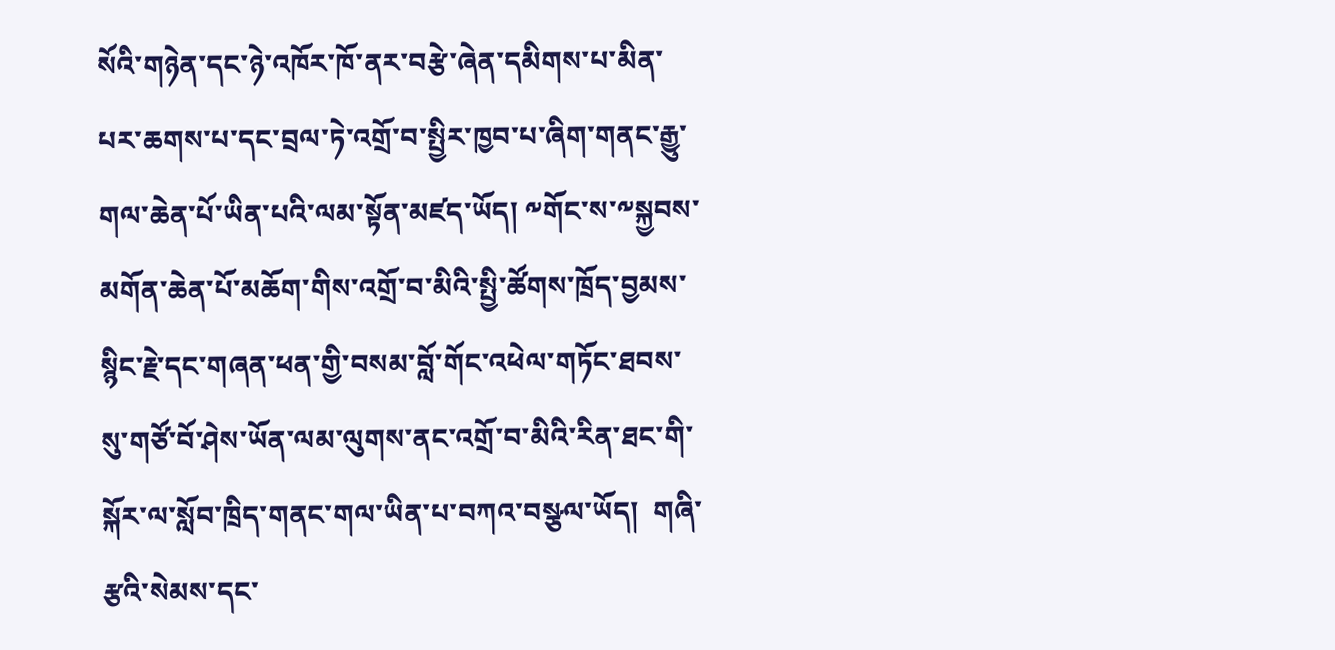སོའི་གཉེན་དང་ཉེ་འཁོར་ཁོ་ནར་བརྩེ་ཞེན་དམིགས་པ་མིན་པར་ཆགས་པ་དང་བྲལ་ཏེ་འགྲོ་བ་སྤྱིར་ཁྱབ་པ་ཞིག་གནང་རྒྱུ་གལ་ཆེན་པོ་ཡིན་པའི་ལམ་སྟོན་མཛད་ཡོད། ༸གོང་ས་༸སྐྱབས་མགོན་ཆེན་པོ་མཆོག་གིས་འགྲོ་བ་མིའི་སྤྱི་ཚོགས་ཁྲོད་བྱམས་སྙིང་རྗེ་དང་གཞན་ཕན་གྱི་བསམ་བློ་གོང་འཕེལ་གཏོང་ཐབས་སུ་གཙོ་བོ་ཤེས་ཡོན་ལམ་ལུགས་ནང་འགྲོ་བ་མིའི་རིན་ཐང་གི་སྐོར་ལ་སློབ་ཁྲིད་གནང་གལ་ཡིན་པ་བཀའ་བསྩལ་ཡོད།  གཞི་རྩའི་སེམས་དང་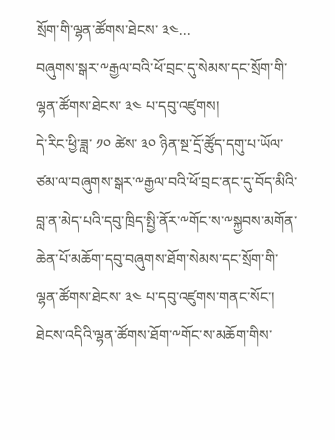སྲོག་གི་ལྷན་ཚོགས་ཐེངས་ ༣༤...
བཞུགས་སྒར་༸རྒྱལ་བའི་ཕོ་བྲང་དུ་སེམས་དང་སྲོག་གི་ལྷན་ཚོགས་ཐེངས་ ༣༤ པ་དབུ་འཛུགས།
དེ་རིང་ཕྱི་ཟླ་ ༡༠ ཚེས་ ༣༠ ཉིན་སྔ་དྲོ་ཚོུད་དགུ་པ་ཡོལ་ཙམ་ལ་བཞུགས་སྒར་༸རྒྱལ་བའི་ཕོ་བྲང་ནང་དུ་བོད་མིའི་བླ་ན་མེད་པའི་དབུ་ཁྲིད་སྤྱི་ནོར་༸གོང་ས་༸སྐྱབས་མགོན་ཆེན་པོ་མཆོག་དབུ་བཞུགས་ཐོག་སེམས་དང་སྲོག་གི་ལྷན་ཚོགས་ཐེངས་ ༣༤ པ་དབུ་འཛུགས་གནང་སོང་། ཐེངས་འདིའི་ལྷན་ཚོགས་ཐོག་༸གོང་ས་མཆོག་གིས་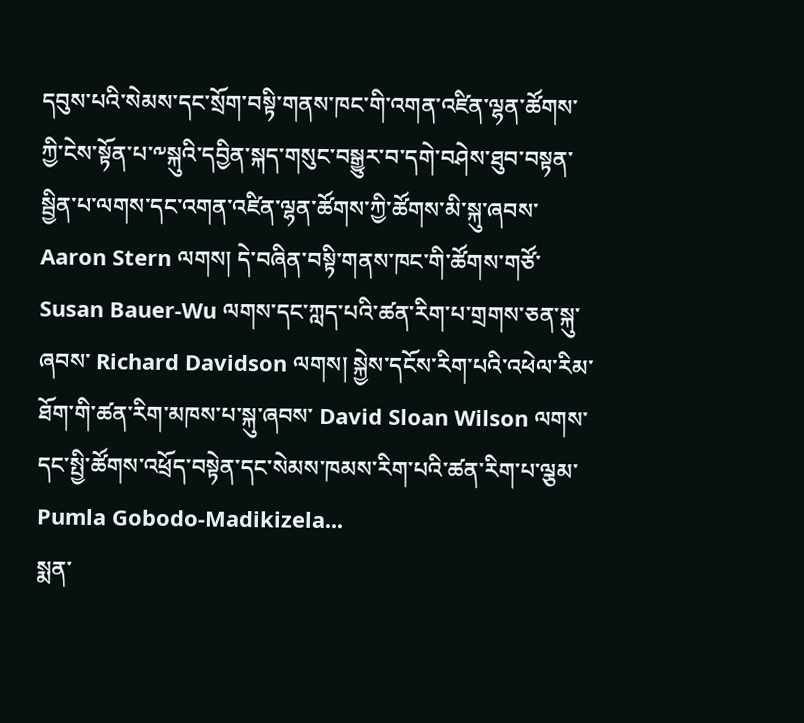དབུས་པའི་སེམས་དང་སྲོག་བསྟི་གནས་ཁང་གི་འགན་འཛིན་ལྷན་ཚོགས་ཀྱི་ངེས་སྟོན་པ་༸སྐུའི་དབྱིན་སྐད་གསུང་བསྒྱུར་བ་དགེ་བཤེས་ཐུབ་བསྟན་སྦྱིན་པ་ལགས་དང་འགན་འཛིན་ལྷན་ཚོགས་ཀྱི་ཚོགས་མི་སྐུ་ཞབས་ Aaron Stern ལགས། དེ་བཞིན་བསྟི་གནས་ཁང་གི་ཚོགས་གཙོ་ Susan Bauer-Wu ལགས་དང་ཀླད་པའི་ཚན་རིག་པ་གྲགས་ཅན་སྐུ་ཞབས་ Richard Davidson ལགས། སྐྱེས་དངོས་རིག་པའི་འཕེལ་རིམ་ཐོག་གི་ཚན་རིག་མཁས་པ་སྐུ་ཞབས་ David Sloan Wilson ལགས་དང་སྤྱི་ཚོགས་འཕྲོད་བསྟེན་དང་སེམས་ཁམས་རིག་པའི་ཚན་རིག་པ་ལྕམ་ Pumla Gobodo-Madikizela...
སྨན་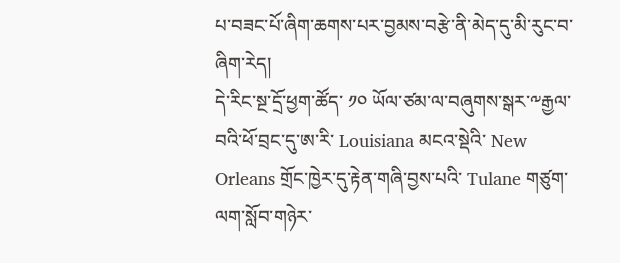པ་བཟང་པོ་ཞིག་ཆགས་པར་བྱམས་བརྩེ་ནི་མེད་དུ་མི་རུང་བ་ཞིག་རེད།
དེ་རིང་སྔ་དྲོ་ཕྱག་ཚོད་ ༡༠ ཡོལ་ཙམ་ལ་བཞུགས་སྒར་༸རྒྱལ་བའི་ཕོ་བྲང་དུ་ཨ་རི་ Louisiana མངའ་སྡེའི་ New Orleans གྲོང་ཁྱེར་དུ་རྟེན་གཞི་བྱས་པའི་ Tulane གཙུག་ལག་སློབ་གཉེར་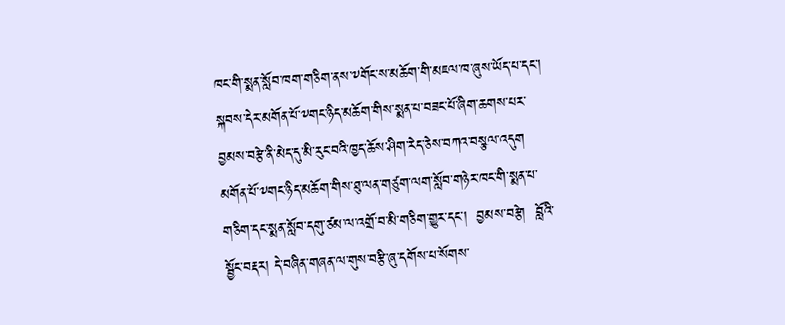ཁང་གི་སྨན་སློབ་ཁག་གཅིག་ནས་༸གོང་ས་མཆོག་གི་མཇལ་ཁ་ཞུས་ཡོད་པ་དང་། སྐབས་དེར་མགོན་པོ་༸གང་ཉིད་མཆོག་གིས་སྨན་པ་བཟང་པོ་ཞིག་ཆགས་པར་བྱམས་བརྩེ་ནི་མེད་དུ་མི་རུང་བའི་ཁྱད་ཆོས་ཤིག་རེད་ཅེས་བཀའ་བསྩལ་འདུག  མགོན་པོ་༸གང་ཉིད་མཆོག་གིས་ཐུ་ལན་གཙུག་ལག་སློབ་གཉེར་ཁང་གི་སྨན་པ་གཅིག་དང་སྨན་སློབ་དགུ་ཙམ་ལ་འགྲོ་བ་མི་གཅིག་གྱུར་དང་།  བྱམས་བརྩེ།  བློའི་སྦྱོང་བརྡར། དེ་བཞིན་གཞན་ལ་གུས་བརྩི་ཞུ་དགོས་པ་སོགས་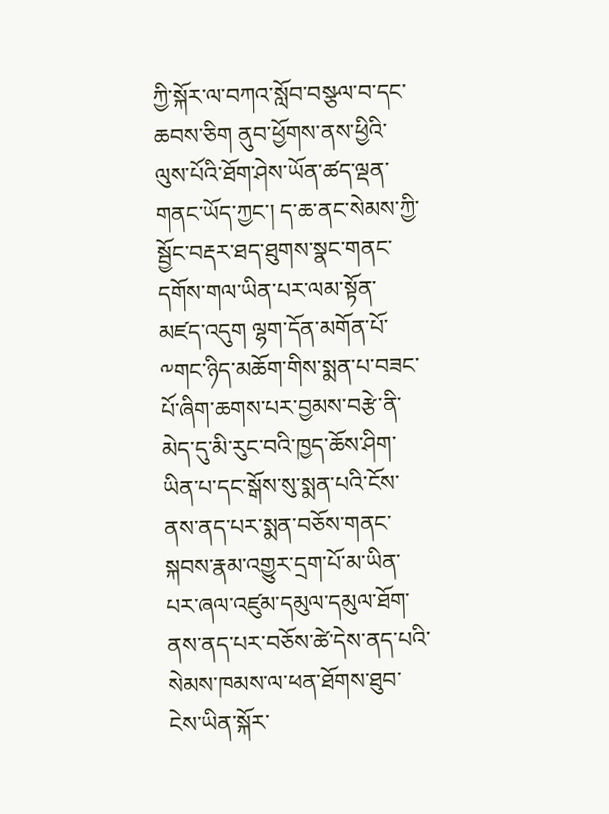ཀྱི་སྐོར་ལ་བཀའ་སློབ་བསྩལ་བ་དང་ཆབས་ཅིག ནུབ་ཕྱོགས་ནས་ཕྱིའི་ལུས་པོའི་ཐོག་ཤེས་ཡོན་ཚད་ལྡན་གནང་ཡོད་ཀྱང་། ད་ཆ་ནང་སེམས་ཀྱི་སྦྱོང་བརྡར་ཐད་ཐུགས་སྣང་གནང་དགོས་གལ་ཡིན་པར་ལམ་སྟོན་མཛད་འདུག ལྷག་དོན་མགོན་པོ་༸གང་ཉིད་མཆོག་གིས་སྨན་པ་བཟང་པོ་ཞིག་ཆགས་པར་བྱམས་བརྩེ་ནི་མེད་དུ་མི་རུང་བའི་ཁྱད་ཆོས་ཤིག་ཡིན་པ་དང་སྒོས་སུ་སྨན་པའི་ངོས་ནས་ནད་པར་སྨན་བཅོས་གནང་སྐབས་རྣམ་འགྱུར་དྲག་པོ་མ་ཡིན་པར་ཞལ་འཛུམ་དམུལ་དམུལ་ཐོག་ནས་ནད་པར་བཅོས་ཚེ་དེས་ནད་པའི་སེམས་ཁམས་ལ་ཕན་ཐོགས་ཐུབ་ངེས་ཡིན་སྐོར་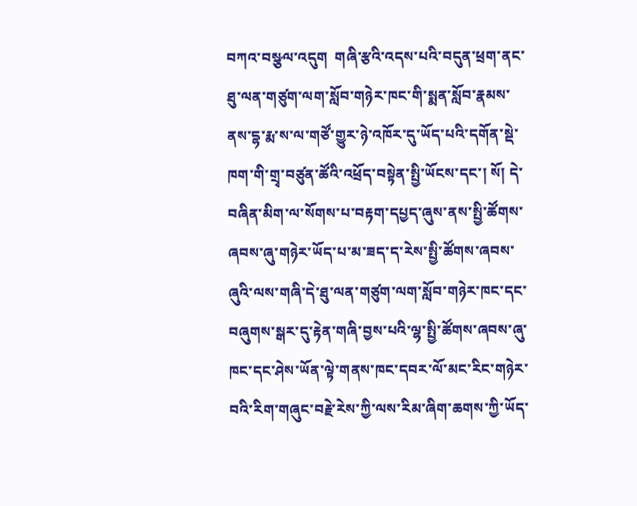བཀའ་བསྩལ་འདུག  གཞི་རྩའི་འདས་པའི་བདུན་ཕྲག་ནང་ཐུ་ལན་གཙུག་ལག་སློབ་གཉེར་ཁང་གི་སྨན་སློབ་རྣམས་ནས་དྷ་རྨ་ས་ལ་གཙོ་གྱུར་ཉེ་འཁོར་དུ་ཡོད་པའི་དགོན་སྡེ་ཁག་གི་གྲྭ་བཙུན་ཚོའི་འཕྲོད་བསྟེན་སྤྱི་ཡོངས་དང་། སོ། དེ་བཞིན་མིག་ལ་སོགས་པ་བརྟག་དཔྱད་ཞུས་ནས་སྤྱི་ཚོགས་ཞབས་ཞུ་གཉེར་ཡོད་པ་མ་ཟད་ད་རེས་སྤྱི་ཚོགས་ཞབས་ཞུའི་ལས་གཞི་དེ་ཐུ་ལན་གཙུག་ལག་སློབ་གཉེར་ཁང་དང་བཞུགས་སྒར་དུ་རྟེན་གཞི་བྱས་པའི་ལྷ་སྤྱི་ཚོགས་ཞབས་ཞུ་ཁང་དང་ཤེས་ཡོན་ལྟེ་གནས་ཁང་དབར་ལོ་མང་རིང་གཉེར་བའི་རིག་གཞུང་བརྗེ་རེས་ཀྱི་ལས་རིམ་ཞིག་ཆགས་ཀྱི་ཡོད་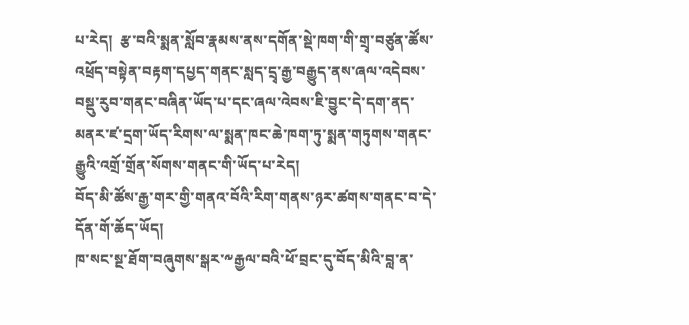པ་རེད།  རྩ་བའི་སྨན་སློབ་རྣམས་ནས་དགོན་སྡེ་ཁག་གི་གྲྭ་བཙུན་ཚོས་འཕྲོད་བསྟེན་བརྟག་དཔྱད་གནང་སླད་དྲྭ་རྒྱ་བརྒྱུད་ནས་ཞལ་འདེབས་བསྡུ་རུབ་གནང་བཞིན་ཡོད་པ་དང་ཞལ་འེབས་ཇི་བྱུང་དེ་དག་ནད་མནར་ཛ་དྲག་ཡོད་རིགས་ལ་སྨན་ཁང་ཆེ་ཁག་ཏུ་སྨན་གཏུགས་གནང་རྒྱུའི་འགྲོ་གྲོན་སོགས་གནང་གི་ཡོད་པ་རེད།
བོད་མི་ཚོས་རྒྱ་གར་གྱི་གནའ་བོའི་རིག་གནས་ཉར་ཚགས་གནང་བ་དེ་དོན་གོ་ཆོད་ཡོད།
ཁ་སང་སྔ་ཐོག་བཞུགས་སྒར་༸རྒྱལ་བའི་ཕོ་བྲང་དུ་བོད་མིའི་བླ་ན་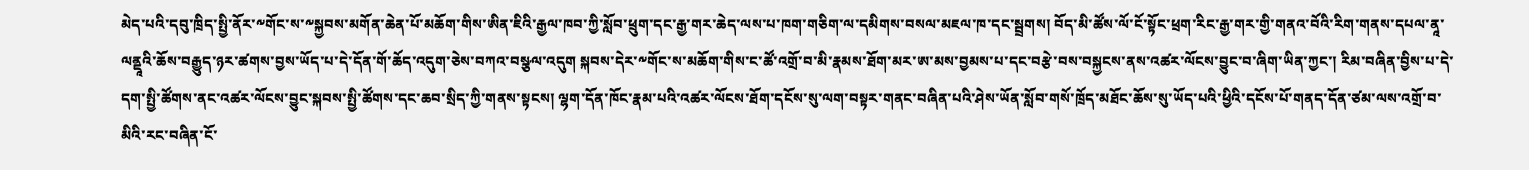མེད་པའི་དབུ་ཁྲིད་སྤྱི་ནོར་༸གོང་ས་༸སྐྱབས་མགོན་ཆེན་པོ་མཆོག་གིས་ཨིན་ཇིའི་རྒྱལ་ཁབ་ཀྱི་སློབ་ཕྲུག་དང་རྒྱ་གར་ཆེད་ལས་པ་ཁག་གཅིག་ལ་དམིགས་བསལ་མཇལ་ཁ་དང་སྦྲགས། བོད་མི་ཚོས་ལོ་ངོ་སྟོང་ཕྲག་རིང་རྒྱ་གར་གྱི་གནའ་བོའི་རིག་གནས་དཔལ་ནཱ་ལནྡཱའི་ཆོས་བརྒྱུད་ཉར་ཚགས་བྱས་ཡོད་པ་དེ་དོན་གོ་ཆོད་འདུག་ཅེས་བཀའ་བསྩལ་འདུག སྐབས་དེར་༸གོང་ས་མཆོག་གིས་ང་ཚོ་འགྲོ་བ་མི་རྣམས་ཐོག་མར་ཨ་མས་བྱམས་པ་དང་བརྩེ་བས་བསྐྱངས་ནས་འཚར་ལོངས་བྱུང་བ་ཞིག་ཡིན་ཀྱང་། རིམ་བཞིན་བྱིས་པ་དེ་དག་སྤྱི་ཚོགས་ནང་འཚར་ལོངས་བྱུང་སྐབས་སྤྱི་ཚོགས་དང་ཆབ་སྲིད་ཀྱི་གནས་སྟངས། ལྷག་དོན་ཁོང་རྣམ་པའི་འཚར་ལོངས་ཐོག་དངོས་སུ་ལག་བསྟར་གནང་བཞིན་པའི་ཤེས་ཡོན་སློབ་གསོ་ཁྲོད་མཐོང་ཆོས་སུ་ཡོད་པའི་ཕྱིའི་དངོས་པོ་གནད་དོན་ཙམ་ལས་འགྲོ་བ་མིའི་རང་བཞིན་ངོ་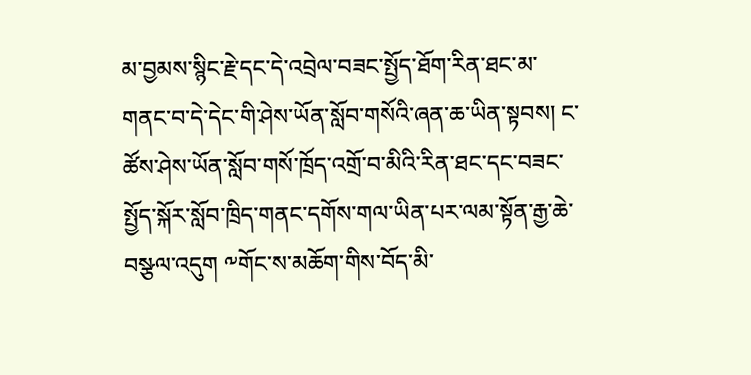མ་བྱམས་སྙིང་རྗེ་དང་དེ་འབྲེལ་བཟང་སྤྱོད་ཐོག་རིན་ཐང་མ་གནང་བ་དེ་དེང་གི་ཤེས་ཡོན་སློབ་གསོའི་ཞན་ཆ་ཡིན་སྟབས། ང་ཚོས་ཤེས་ཡོན་སློབ་གསོ་ཁྲོད་འགྲོ་བ་མིའི་རིན་ཐང་དང་བཟང་སྤྱོད་སྐོར་སློབ་ཁྲིད་གནང་དགོས་གལ་ཡིན་པར་ལམ་སྟོན་རྒྱ་ཆེ་བསྩལ་འདུག ༸གོང་ས་མཆོག་གིས་བོད་མི་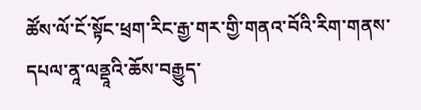ཚོས་ལོ་ངོ་སྟོང་ཕྲག་རིང་རྒྱ་གར་གྱི་གནའ་བོའི་རིག་གནས་དཔལ་ནཱ་ལནྡཱའི་ཆོས་བརྒྱུད་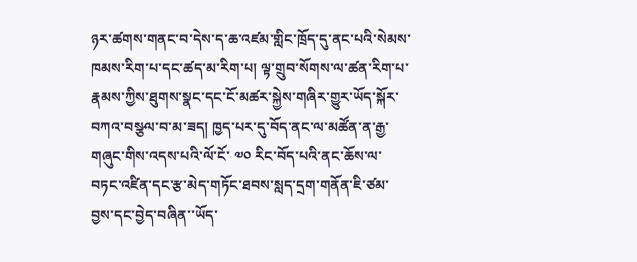ཉར་ཚགས་གནང་བ་དེས་ད་ཆ་འཛམ་གླིང་ཁྲོད་དུ་ནང་པའི་སེམས་ཁམས་རིག་པ་དང་ཚད་མ་རིག་པ། ལྟ་གྲུབ་སོགས་ལ་ཚན་རིག་པ་རྣམས་ཀྱིས་ཐུགས་སྣང་དང་ངོ་མཚར་སྐྱེས་གཞིར་གྱུར་ཡོད་སྐོར་བཀའ་བསྩལ་བ་མ་ཟད། ཁྱད་པར་དུ་བོད་ནང་ལ་མཚོན་ན་རྒྱ་གཞུང་གིས་འདས་པའི་ལོ་ངོ་ ༧༠ རིང་བོད་པའི་ནང་ཆོས་ལ་བཏང་འཛིན་དང་རྩ་མེད་གཏོང་ཐབས་སླད་དྲག་གནོན་ཇི་ཙམ་བྱས་དང་བྱེད་བཞིན་་ཡོད་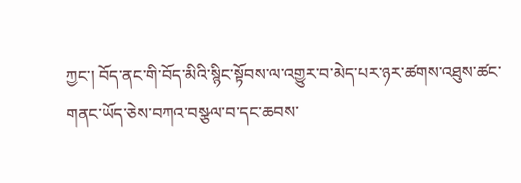ཀྱང་། བོད་ནང་གི་བོད་མིའི་སྙིང་སྟོབས་ལ་འགྱུར་བ་མེད་པར་ཉར་ཚགས་འཐུས་ཚང་གནང་ཡོད་ཅེས་བཀའ་བསྩལ་བ་དང་ཆབས་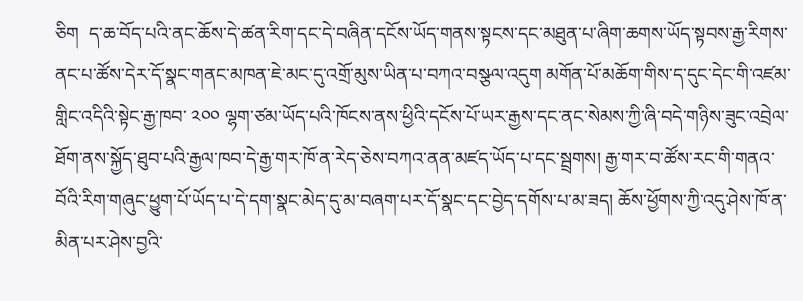ཅིག  ད་ཆ་བོད་པའི་ནང་ཆོས་དེ་ཚན་རིག་དང་དེ་བཞིན་དངོས་ཡོད་གནས་སྟངས་དང་མཐུན་པ་ཞིག་ཆགས་ཡོད་སྟབས་རྒྱ་རིགས་ནང་པ་ཚོས་དེར་དོ་སྣང་གནང་མཁན་ཇེ་མང་དུ་འགྲོ་མུས་ཡིན་པ་བཀའ་བསྩལ་འདུག མགོན་པོ་མཆོག་གིས་ད་དུང་དེང་གི་འཛམ་གླིང་འདིའི་སྟེང་རྒྱ་ཁབ་ ༢༠༠ ལྷག་ཙམ་ཡོད་པའི་ཁོངས་ནས་ཕྱིའི་དངོས་པོ་ཡར་རྒྱས་དང་ནང་སེམས་ཀྱི་ཞི་བདེ་གཉིས་ཟུང་འབྲེལ་ཐོག་ནས་སྐྱོད་ཐུབ་པའི་རྒྱལ་ཁབ་དེ་རྒྱ་གར་ཁོ་ན་རེད་ཅེས་བཀའ་ནན་མཛད་ཡོད་པ་དང་སྦྲགས། རྒྱ་གར་བ་ཚོས་རང་གི་གནའ་བོའི་རིག་གཞུང་ཕྱུག་པོ་ཡོད་པ་དེ་དག་སྣང་མེད་དུ་མ་བཞག་པར་དོ་སྣང་དང་བྱེད་དགོས་པ་མ་ཟད། ཆོས་ཕྱོགས་ཀྱི་འདུ་ཤེས་ཁོ་ན་མིན་པར་ཤེས་བྱའི་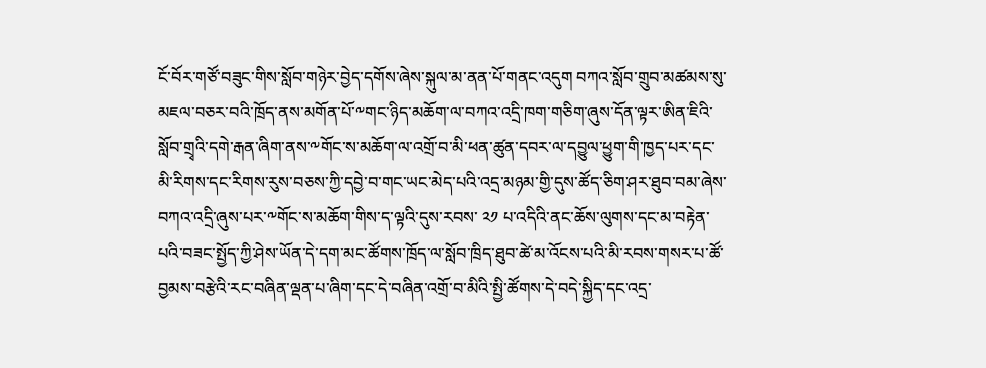ངོ་བོར་གཙོ་བཟུང་གིས་སློབ་གཉེར་བྱེད་དགོས་ཞེས་སྐུལ་མ་ནན་པོ་གནང་འདུག བཀའ་སློབ་གྲུབ་མཚམས་སུ་མཇལ་བཅར་བའི་ཁྲོད་ནས་མགོན་པོ་༸གང་ཉིད་མཆོག་ལ་བཀའ་འདྲི་ཁག་གཅིག་ཞུས་དོན་ལྟར་ཨིན་ཇིའི་སློབ་གྲྭའི་དགེ་རྒན་ཞིག་ནས་༸གོང་ས་མཆོག་ལ་འགྲོ་བ་མི་ཕན་ཚུན་དབར་ལ་དབྱུལ་ཕྱུག་གི་ཁྱད་པར་དང་མི་རིགས་དང་རིགས་རུས་བཅས་ཀྱི་དབྱེ་བ་གང་ཡང་མེད་པའི་འདྲ་མཉམ་གྱི་དུས་ཚོད་ཅིག་ཤར་ཐུབ་བམ་ཞེས་བཀའ་འདྲི་ཞུས་པར་༸གོང་ས་མཆོག་གིས་ད་ལྟའི་དུས་རབས་ ༢༡ པ་འདིའི་ནང་ཆོས་ལུགས་དང་མ་བརྟེན་པའི་བཟང་སྤྱོད་ཀྱི་ཤེས་ཡོན་དེ་དག་མང་ཚོགས་ཁྲོད་ལ་སློབ་ཁྲིད་ཐུབ་ཚེ་མ་འོངས་པའི་མི་རབས་གསར་པ་ཚོ་བྱམས་བརྩེའི་རང་བཞིན་ལྡན་པ་ཞིག་དང་དེ་བཞིན་འགྲོ་བ་མིའི་སྤྱི་ཚོགས་དེ་བདེ་སྐྱིད་དང་འདྲ་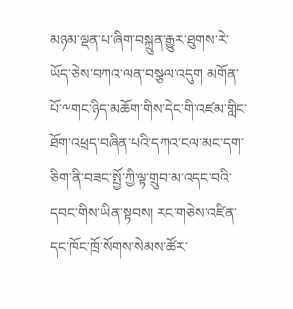མཉམ་ལྡན་པ་ཞིག་བསྐྲུན་རྒྱུར་ཐུགས་རེ་ཡོད་ཅེས་བཀའ་ལན་བསྩལ་འདུག མགོན་པོ་༸གང་ཉིད་མཆོག་གིས་དེང་གི་འཛམ་གླིང་ཐོག་འཕྲད་བཞིན་པའི་དཀའ་ངལ་མང་དག་ཅིག་ནི་བཟང་སྤྱོ་ཀྱི་ལྟ་གྲུབ་མ་འདང་བའི་དབང་གིས་ཡིན་སྟབས། རང་གཅེས་འཛིན་དང་ཁོང་ཁྲོ་སོགས་སེམས་ཚོར་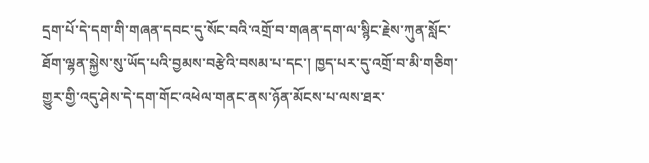དྲག་པོ་དེ་དག་གི་གཞན་དབང་དུ་སོང་བའི་འགྲོ་བ་གཞན་དག་ལ་སྙིང་རྗེས་ཀུན་སློང་ཐོག་ལྷན་སྐྱེས་སུ་ཡོད་པའི་བྱམས་བརྩེའི་བསམ་པ་དང་། ཁྱད་པར་དུ་འགྲོ་བ་མི་གཅིག་གྱུར་གྱི་འདུ་ཤེས་དེ་དག་གོང་འཕེལ་གནང་ནས་ཉོན་མོངས་པ་ལས་ཐར་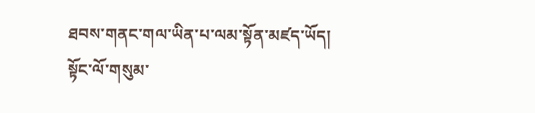ཐབས་གནང་གལ་ཡིན་པ་ལམ་སྟོན་མཛད་ཡོད།
སྟོང་ལོ་གསུམ་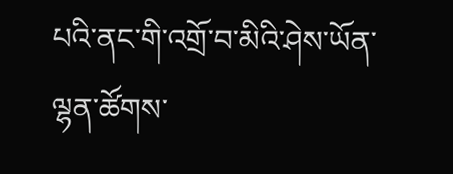པའི་ནང་གི་འགྲོ་བ་མིའི་ཤེས་ཡོན་ལྷན་ཚོགས་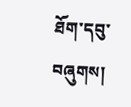ཐོག་དབུ་བཞུགས།